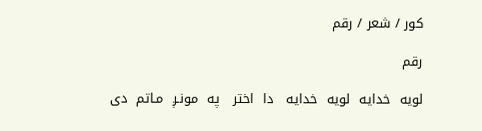کور / شعر / رقم

رقم

لویه  خدايه  لويه  خدایه   دا  اختر   په  مونـږ  مـاتم  دی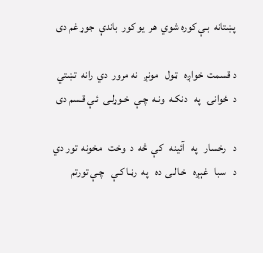پښتانه  بـې کوره شوي  هر  یو کور  باندې  جوړ غم دی

د قسمت  خواږه   ټـول   مونږ   نه مرور  دي  رانه  تښتي
د  ځوانۍ   په   دنکـه  ونـه  چـې  خـوړلـی  ئـې قـسم دی

د   رخسار   په   آئینه   کې  څه  د  وخت   مخونه  تور دي
د   سبا   غېږه   خـالـی  ده   په  رڼـا کـې   چـې تورتم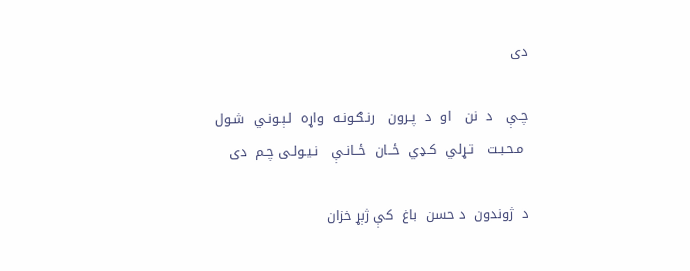دی

چـې   د  نن   او  د  پـرون   رنـګـونـه  واړه  لـېـونـي  شـول
 مـحـبـت   تـړلي  کـډي  ځــان  ځــانـې   نـیـولـی چـم  دی

د  ژوندون  د حسن  باغ  کې ژېړ خزان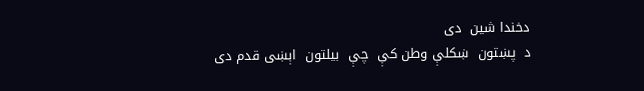دخندا شين  دی
د  پښتون  ښکلې وطن کې  چې  بیلتون  اېښی قدم دی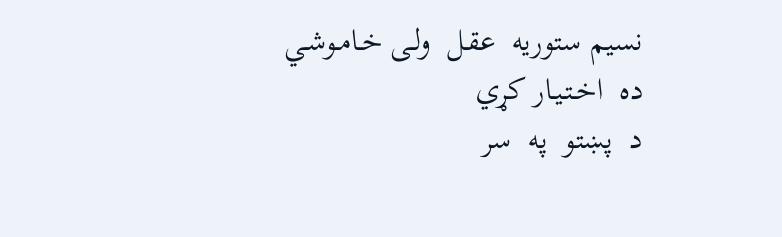نسیم ستوریه  عقـل  ولـی خـامـوشـي  ده  اخـتـیـار کړي
د  پښتو  په  سر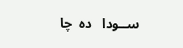ســودا   ده  چا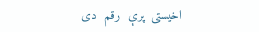اخیستی  پرې  رقم  دی